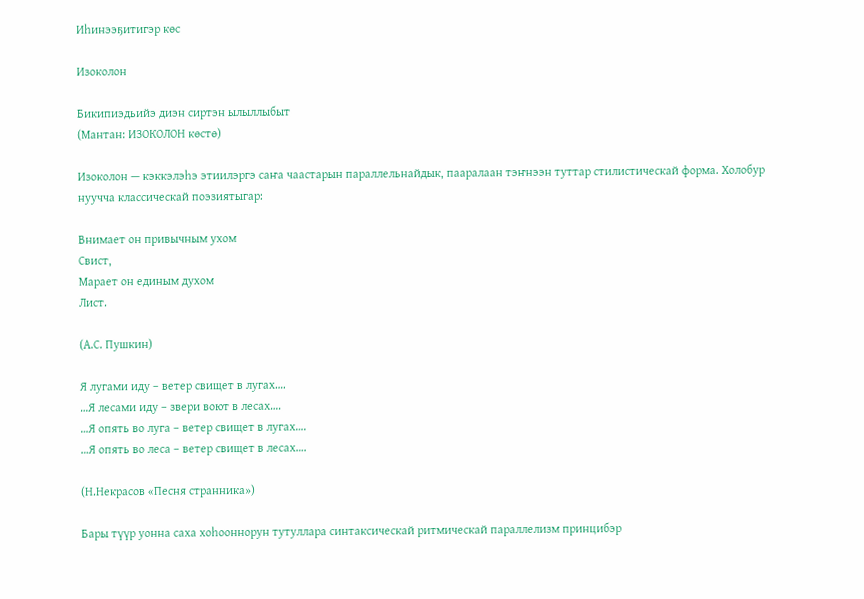Иһинээҕитигэр көс

Изоколон

Бикипиэдьийэ диэн сиртэн ылыллыбыт
(Мантан: ИЗОКОЛОН көстө)

Изоколон — кэккэлэhэ этиилэргэ саҥа чаастарын параллельнайдык, пааралаан тэҥнээн туттар стилистическай форма. Холобур нуучча классическай поэзиятыгар:

Внимает он привычным ухом
Свист,
Марает он единым духом
Лист.

(А.С. Пушкин)

Я лугами иду – ветер свищет в лугах….
…Я лесами иду – звери воют в лесах….
…Я опять во луга – ветер свищет в лугах….
…Я опять во леса – ветер свищет в лесах….

(Н.Некрасов «Песня странника»)

Бары түүр уонна саха хоhооннорун тутуллара синтаксическай ритмическай параллелизм принцибэр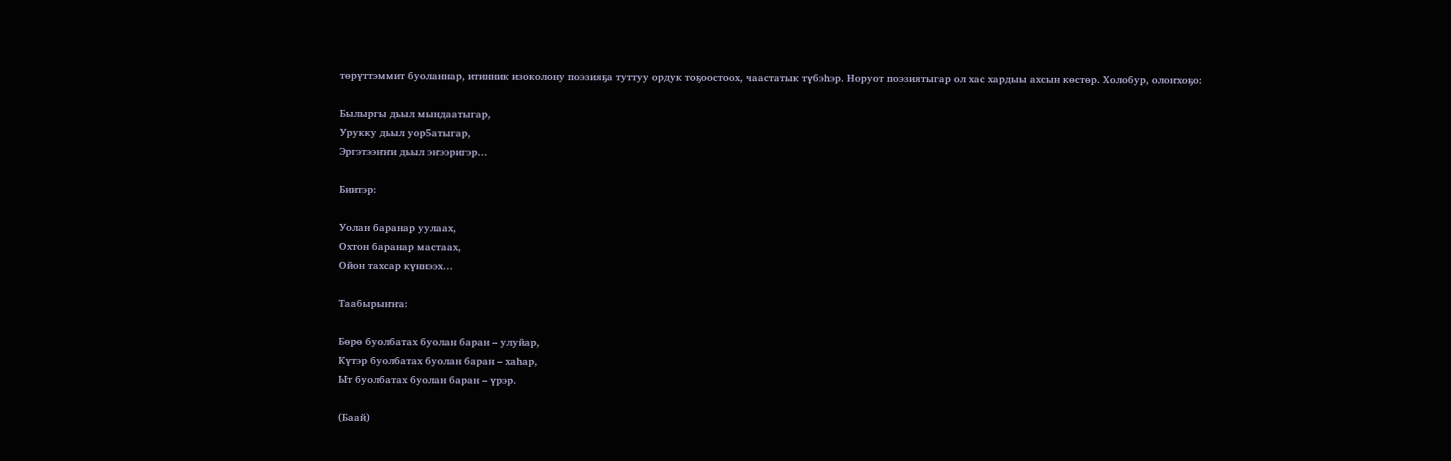төрүттэммит буоланнар, итинник изоколону поэзияҕа туттуу ордук тоҕоостоох, чаастатык түбэhэр. Норуот поэзиятыгар ол хас хардыы ахсын көстөр. Холобур, олоҥхоҕо:

Былыргы дьыл мындаатыгар,
Урукку дьыл уор5атыгар,
Эргэтээҥҥи дьыл эҥээригэр…

Биитэр:

Уолан баранар уулаах,
Охтон баранар мастаах,
Ойон тахсар күннээх…

Таабырыҥҥа:

Бөрө буолбатах буолан баран – улуйар,
Күтэр буолбатах буолан баран – хаhар,
Ыт буолбатах буолан баран – үрэр.

(Баай)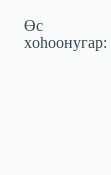Өс хоhоонугар: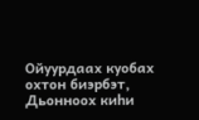Ойуурдаах куобах охтон биэрбэт,
Дьонноох киhи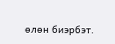өлөн биэрбэт.